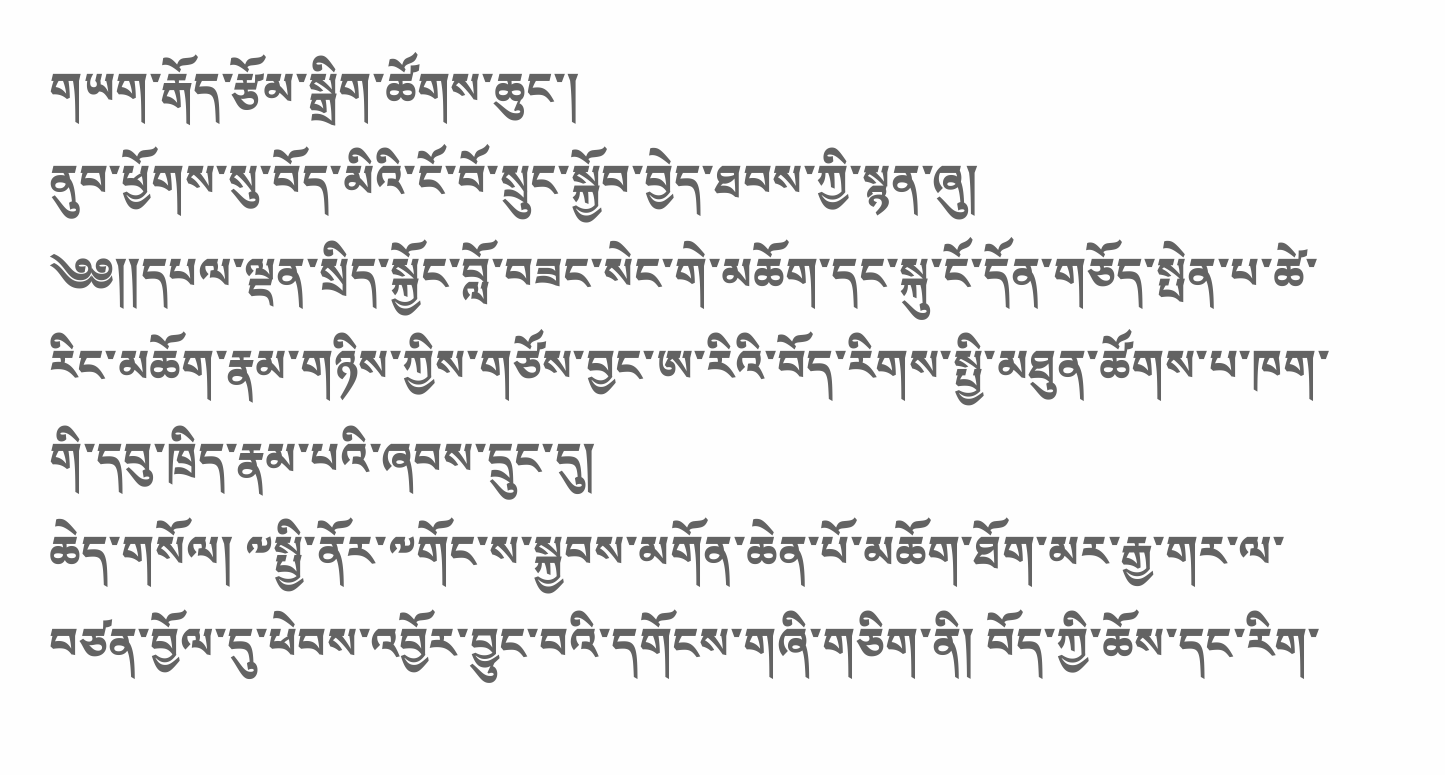གཡག་རྒོད་རྩོམ་སྒྲིག་ཚོགས་ཆུང་།
ནུབ་ཕྱོགས་སུ་བོད་མིའི་ངོ་བོ་སྲུང་སྐྱོབ་བྱེད་ཐབས་ཀྱི་སྙན་ཞུ།
༄༅།།དཔལ་ལྡན་སྲིད་སྐྱོང་བློ་བཟང་སེང་གེ་མཆོག་དང་སྐུ་ངོ་དོན་གཅོད་སྤེན་པ་ཚེ་རིང་མཆོག་རྣམ་གཉིས་ཀྱིས་གཙོས་བྱང་ཨ་རིའི་བོད་རིགས་སྤྱི་མཐུན་ཚོགས་པ་ཁག་གི་དབུ་ཁྲིད་རྣམ་པའི་ཞབས་དྲུང་དུ།
ཆེད་གསོལ། ༸སྤྱི་ནོར་༸གོང་ས་སྐྱབས་མགོན་ཆེན་པོ་མཆོག་ཐོག་མར་རྒྱ་གར་ལ་བཙན་བྱོལ་དུ་ཕེབས་འབྱོར་བྱུང་བའི་དགོངས་གཞི་གཅིག་ནི། བོད་ཀྱི་ཆོས་དང་རིག་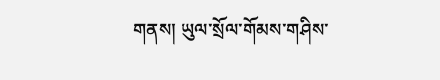གནས། ཡུལ་སྲོལ་གོམས་གཤིས་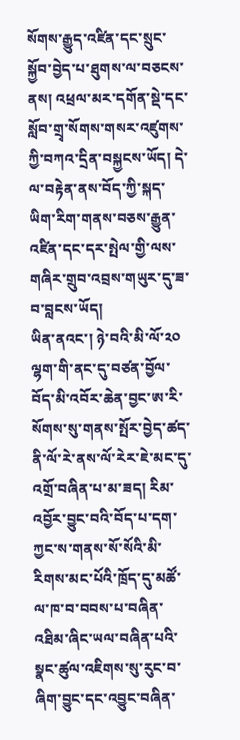སོགས་རྒྱུད་འཛིན་དང་སྲུང་སྐྱོབ་བྱེད་པ་ཐུགས་ལ་བཅངས་ནས། འཕྲལ་མར་དགོན་སྡེ་དང་སློབ་གྲྭ་སོགས་གསར་འཛུགས་ཀྱི་བཀའ་དྲིན་བསྐྱངས་ཡོད། དེ་ལ་བརྟེན་ནས་བོད་ཀྱི་སྐད་ཡིག་རིག་གནས་བཅས་རྒྱུན་འཛིན་དང་དར་སྤེལ་གྱི་ལས་གཞིར་གྲུབ་འབྲས་གཡུར་དུ་ཟ་བ་བླངས་ཡོད།
ཡིན་ནའང་། ཉེ་བའི་མི་ལོ་༢༠ ལྷག་གི་ནང་དུ་བཙན་བྱོལ་བོད་མི་འབོར་ཆེན་བྱང་ཨ་རི་སོགས་སུ་གནས་སྤོར་བྱེད་ཚད་ནི་ལོ་རེ་ནས་ལོ་རེར་ཇེ་མང་དུ་འགྲོ་བཞིན་པ་མ་ཟད། རིམ་འབྱོར་བྱུང་བའི་བོད་པ་དག་ཀྱང་ས་གནས་སོ་སོའི་མི་རིགས་མང་པོའི་ཁྲོད་དུ་མཚོ་ལ་ཁ་བ་བབས་པ་བཞིན་འཐིམ་ཞིང་ཡལ་བཞིན་པའི་སྣང་ཚུལ་འཇིགས་སུ་རུང་བ་ཞིག་བྱུང་དང་འབྱུང་བཞིན་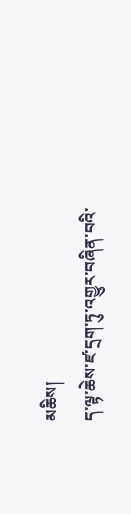མཆིས།
ད་ལྟ་ཆེས་ཛ་དྲག་ཏུ་འགྱུར་བཞིན་བའི་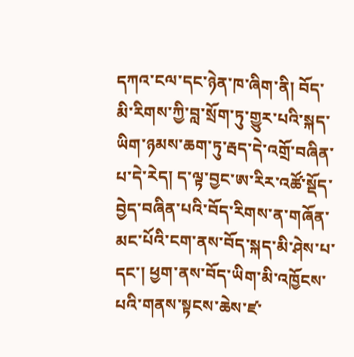དཀའ་ངལ་དང་ཉེན་ཁ་ཞིག་ནི། བོད་མི་རིགས་ཀྱི་བླ་སྲོག་ཏུ་གྱུར་པའི་སྐད་ཡིག་ཉམས་ཆག་ཏུ་རྦད་དེ་འགྲོ་བཞིན་པ་དེ་རེད། ད་ལྟ་བྱང་ཨ་རིར་འཚོ་སྡོད་བྱེད་བཞིན་པའི་བོད་རིགས་ན་གཞོན་མང་པོའི་ངག་ནས་བོད་སྐད་མི་ཤེས་པ་དང་། ཕྱག་ནས་བོད་ཡིག་མི་འཁྱོངས་པའི་གནས་སྟངས་ཆེས་ཛ་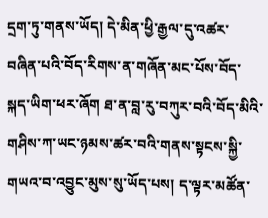དྲག་ཏུ་གནས་ཡོད། དེ་མིན་ཕྱི་རྒྱལ་དུ་འཚར་བཞིན་པའི་བོད་རིགས་ན་གཞོན་མང་པོས་བོད་སྐད་ཡིག་ཕར་ཞོག ཐ་ན་བླ་རུ་བཀུར་བའི་བོད་མིའི་གཤིས་ཀ་ཡང་ཉམས་ཚར་བའི་གནས་སྟངས་སྐྱི་གཡའ་བ་འབྱུང་མུས་སུ་ཡོད་པས། ད་ལྟར་མཚོན་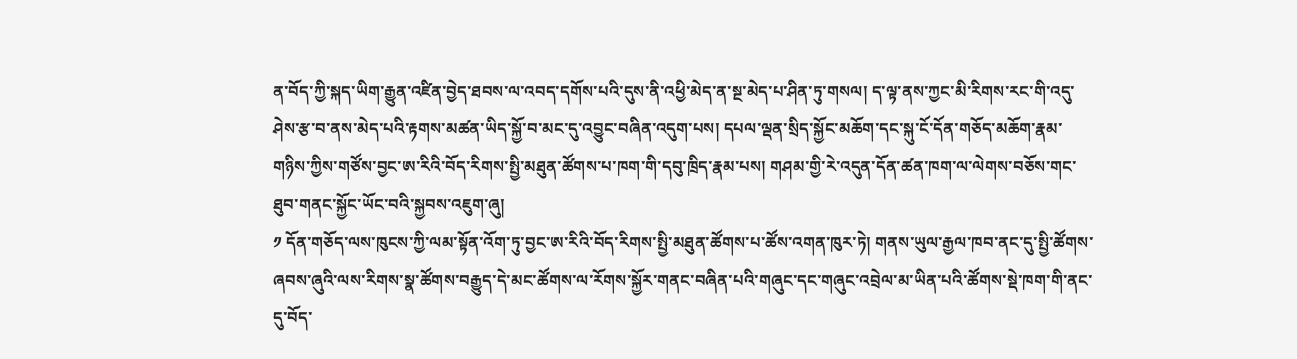ན་བོད་ཀྱི་སྐད་ཡིག་རྒྱུན་འཛིན་བྱེད་ཐབས་ལ་འབད་དགོས་པའི་དུས་ནི་འཕྱི་མེད་ན་སྔ་མེད་པ་ཤིན་ཏུ་གསལ། ད་ལྟ་ནས་ཀྱང་མི་རིགས་རང་གི་འདུ་ཤེས་རྩ་བ་ནས་མེད་པའི་རྟགས་མཚན་ཡིད་སྐྱོ་བ་མང་དུ་འབྱུང་བཞིན་འདུག་པས། དཔལ་ལྡན་སྲིད་སྐྱོང་མཆོག་དང་སྐུ་ངོ་དོན་གཅོད་མཆོག་རྣམ་གཉིས་ཀྱིས་གཙོས་བྱང་ཨ་རིའི་བོད་རིགས་སྤྱི་མཐུན་ཚོགས་པ་ཁག་གི་དབུ་ཁྲིད་རྣམ་པས། གཤམ་གྱི་རེ་འདུན་དོན་ཚན་ཁག་ལ་ལེགས་བཅོས་གང་ཐུབ་གནང་སྐྱོང་ཡོང་བའི་སྐྱབས་འཇུག་ཞུ།
༡ དོན་གཅོད་ལས་ཁུངས་ཀྱི་ལམ་སྟོན་འོག་ཏུ་བྱང་ཨ་རིའི་བོད་རིགས་སྤྱི་མཐུན་ཚོགས་པ་ཚོས་འགན་ཁུར་ཏེ། གནས་ཡུལ་རྒྱལ་ཁབ་ནང་དུ་སྤྱི་ཚོགས་ཞབས་ཞུའི་ལས་རིགས་སྣ་ཚོགས་བརྒྱུད་དེ་མང་ཚོགས་ལ་རོགས་སྐྱོར་གནང་བཞིན་པའི་གཞུང་དང་གཞུང་འབྲེལ་མ་ཡིན་པའི་ཚོགས་སྡེ་ཁག་གི་ནང་དུ་བོད་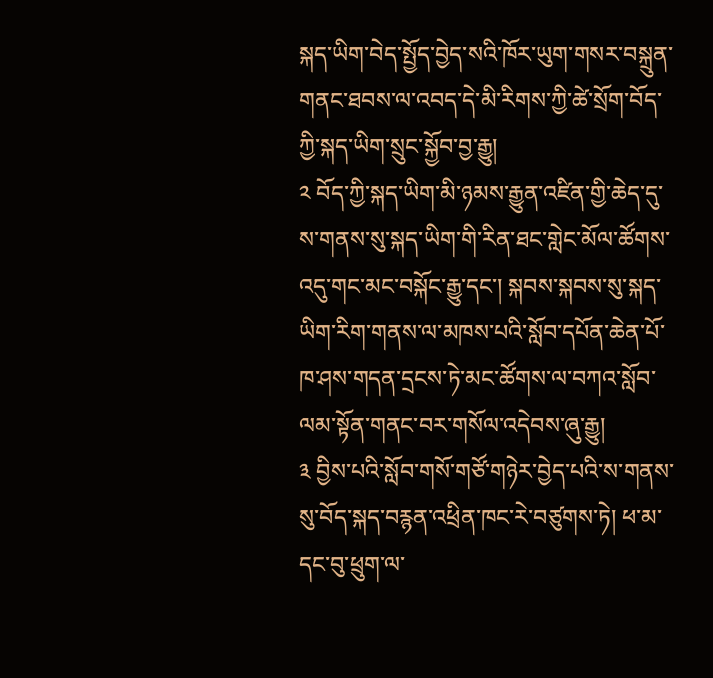སྐད་ཡིག་བེད་སྤྱོད་བྱེད་སའི་ཁོར་ཡུག་གསར་བསྐྲུན་གནང་ཐབས་ལ་འབད་དེ་མི་རིགས་ཀྱི་ཚེ་སྲོག་བོད་ཀྱི་སྐད་ཡིག་སྲུང་སྐྱོབ་བྱ་རྒྱུ།
༢ བོད་ཀྱི་སྐད་ཡིག་མི་ཉམས་རྒྱུན་འཛིན་གྱི་ཆེད་དུ་ས་གནས་སུ་སྐད་ཡིག་གི་རིན་ཐང་གླེང་མོལ་ཚོགས་འདུ་གང་མང་བསྐོང་རྒྱུ་དང་། སྐབས་སྐབས་སུ་སྐད་ཡིག་རིག་གནས་ལ་མཁས་པའི་སློབ་དཔོན་ཆེན་པོ་ཁ་ཤས་གདན་དྲངས་ཏེ་མང་ཚོགས་ལ་བཀའ་སློབ་ལམ་སྟོན་གནང་བར་གསོལ་འདེབས་ཞུ་རྒྱུ།
༣ བྱིས་པའི་སློབ་གསོ་གཙོ་གཉེར་བྱེད་པའི་ས་གནས་སུ་བོད་སྐད་བརྙན་འཕྲིན་ཁང་རེ་བཙུགས་ཏེ། ཕ་མ་དང་བུ་ཕྲུག་ལ་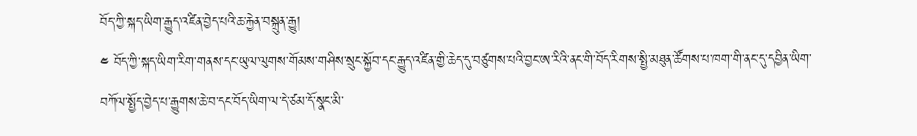བོད་ཀྱི་སྐད་ཡིག་རྒྱུད་འཛིན་བྱེད་པའི་ཆ་རྐྱེན་བསྐྲུན་རྒྱུ།
༤ བོད་ཀྱི་སྐད་ཡིག་རིག་གནས་དང་ཡུལ་ལུགས་གོམས་གཤིས་སྲུང་སྐྱོབ་དང་རྒྱུད་འཛིན་གྱི་ཆེད་དུ་བཙུགས་པའི་བྱང་ཨ་རིའི་ནང་གི་བོད་རིགས་སྤྱི་མཐུན་ཚོགས་པ་ཁག་གི་ནང་དུ་དབྱིན་ཡིག་བཀོལ་སྤྱོད་བྱེད་པ་རྒྱུགས་ཆེ་བ་དང་བོད་ཡིག་ལ་དེ་ཙམ་དོ་སྣང་མི་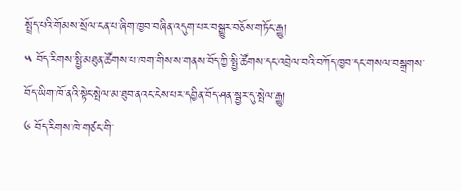སྤྲོད་པའི་གོམས་སྲོལ་ངན་པ་ཞིག་ཁྱབ་བཞིན་འདུག་པར་བསྒྱུར་བཅོས་གཏོང་རྒྱུ།
༥ བོད་རིགས་སྤྱི་མཐུན་ཚོགས་པ་ཁག་གིས་ས་གནས་བོད་ཀྱི་སྤྱི་ཚོགས་དང་འབྲེལ་བའི་བཀོད་ཁྱབ་དང་གསལ་བསྒྲགས་བོད་ཡིག་ཁོ་ནའི་སྟེང་སྤེལ་མ་ཐུབ་ནའང་ངེས་པར་དབྱིན་བོད་ཤན་སྦྱར་དུ་སྤེལ་རྒྱུ།
༦ བོད་རིགས་ཁེ་གཙང་གི་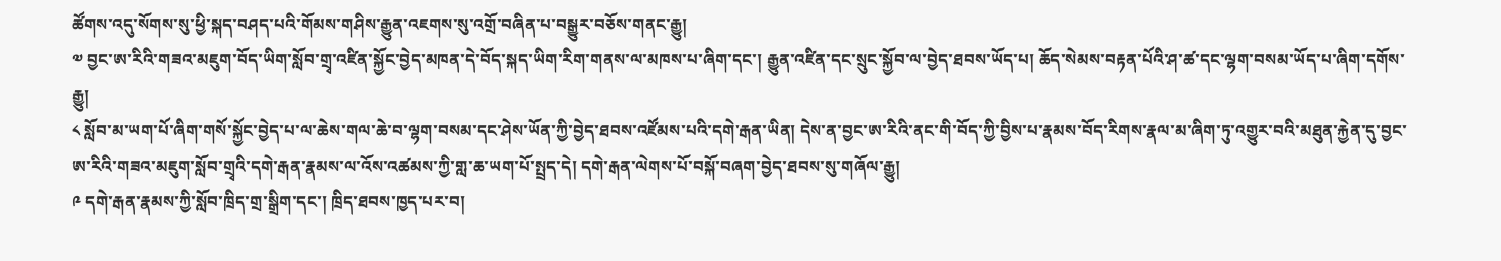ཚོགས་འདུ་སོགས་སུ་ཕྱི་སྐད་བཤད་པའི་གོམས་གཤིས་རྒྱུན་འཇགས་སུ་འགྲོ་བཞིན་པ་བསྒྱུར་བཅོས་གནང་རྒྱུ།
༧ བྱང་ཨ་རིའི་གཟའ་མཇུག་བོད་ཡིག་སློབ་གྲྭ་འཛིན་སྐྱོང་བྱེད་མཁན་དེ་བོད་སྐད་ཡིག་རིག་གནས་ལ་མཁས་པ་ཞིག་དང་། རྒྱུན་འཛིན་དང་སྲུང་སྐྱོབ་ལ་བྱེད་ཐབས་ཡོད་པ། ཆོད་སེམས་བརྟན་པོའི་ཤ་ཚ་དང་ལྷག་བསམ་ཡོད་པ་ཞིག་དགོས་རྒྱུ།
༨ སློབ་མ་ཡག་པོ་ཞིག་གསོ་སྐྱོང་བྱེད་པ་ལ་ཆེས་གལ་ཆེ་བ་ལྷག་བསམ་དང་ཤེས་ཡོན་ཀྱི་བྱེད་ཐབས་འཛོམས་པའི་དགེ་རྒན་ཡིན། དེས་ན་བྱང་ཨ་རིའི་ནང་གི་བོད་ཀྱི་བྱིས་པ་རྣམས་བོད་རིགས་རྣལ་མ་ཞིག་ཏུ་འགྱུར་བའི་མཐུན་རྐྱེན་དུ་བྱང་ཨ་རིའི་གཟའ་མཇུག་སློབ་གྲྭའི་དགེ་རྒན་རྣམས་ལ་འོས་འཚམས་ཀྱི་གླ་ཆ་ཡག་པོ་སྤྲད་དེ། དགེ་རྒན་ལེགས་པོ་བསྐོ་བཞག་བྱེད་ཐབས་སུ་གཞོལ་རྒྱུ།
༩ དགེ་རྒན་རྣམས་ཀྱི་སློབ་ཁྲིད་གྲ་སྒྲིག་དང་། ཁྲིད་ཐབས་ཁྱད་པར་བ།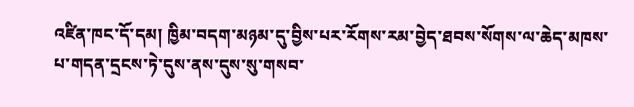འཛིན་ཁང་དོ་དམ། ཁྱིམ་བདག་མཉམ་དུ་བྱིས་པར་རོགས་རམ་བྱེད་ཐབས་སོགས་ལ་ཆེད་མཁས་པ་གདན་དྲངས་ཏེ་དུས་ནས་དུས་སུ་གསབ་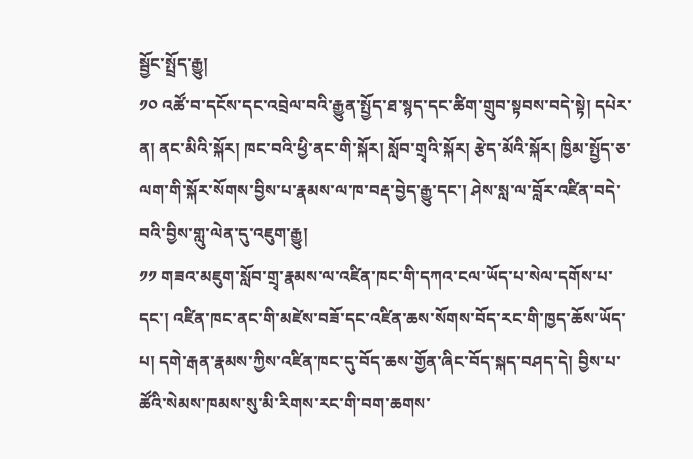སྦྱོང་སྤྲོད་རྒྱུ།
༡༠ འཚོ་བ་དངོས་དང་འབྲེལ་བའི་རྒྱུན་སྤྱོད་ཐ་སྙད་དང་ཚིག་གྲུབ་སྟབས་བདེ་སྟེ། དཔེར་ན། ནང་མིའི་སྐོར། ཁང་བའི་ཕྱི་ནང་གི་སྐོར། སློབ་གྲྭའི་སྐོར། རྩེད་མོའི་སྐོར། ཁྱིམ་སྤྱོད་ཅ་ལག་གི་སྐོར་སོགས་བྱིས་པ་རྣམས་ལ་ཁ་བརྡ་བྱེད་རྒྱུ་དང་། ཤེས་སླ་ལ་བློར་འཛིན་བདེ་བའི་བྱིས་གླུ་ལེན་དུ་འཇུག་རྒྱུ།
༡༡ གཟའ་མཇུག་སློབ་གྲྭ་རྣམས་ལ་འཛིན་ཁང་གི་དཀའ་ངལ་ཡོད་པ་སེལ་དགོས་པ་དང་། འཛིན་ཁང་ནང་གི་མཛེས་བཟོ་དང་འཛིན་ཆས་སོགས་བོད་རང་གི་ཁྱད་ཆོས་ཡོད་པ། དགེ་རྒན་རྣམས་ཀྱིས་འཛིན་ཁང་དུ་བོད་ཆས་གྱོན་ཞིང་བོད་སྐད་བཤད་དེ། བྱིས་པ་ཚོའི་སེམས་ཁམས་སུ་མི་རིགས་རང་གི་བག་ཆགས་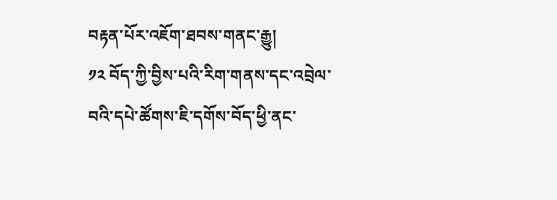བརྟན་པོར་འཇོག་ཐབས་གནང་རྒྱུ།
༡༢ བོད་ཀྱི་བྱིས་པའི་རིག་གནས་དང་འབྲེལ་བའི་དཔེ་ཚོགས་ཇི་དགོས་བོད་ཕྱི་ནང་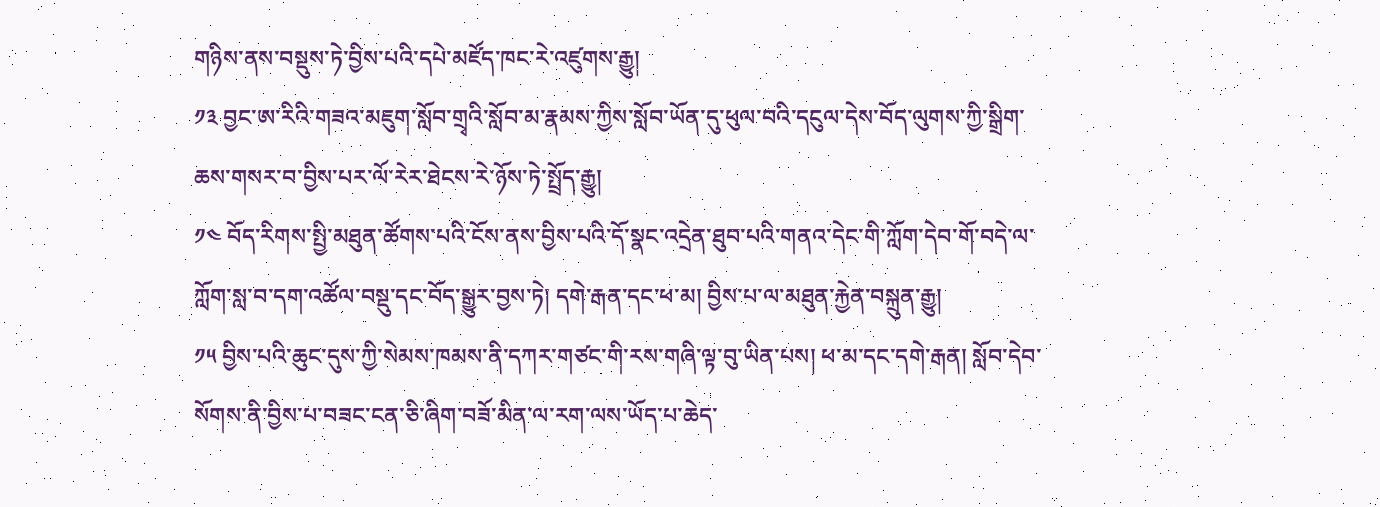གཉིས་ནས་བསྡུས་ཏེ་བྱིས་པའི་དཔེ་མཛོད་ཁང་རེ་འཛུགས་རྒྱུ།
༡༣ བྱང་ཨ་རིའི་གཟའ་མཇུག་སློབ་གྲྭའི་སློབ་མ་རྣམས་ཀྱིས་སློབ་ཡོན་དུ་ཕུལ་བའི་དངུལ་དེས་བོད་ལུགས་ཀྱི་སྒྲིག་ཆས་གསར་བ་བྱིས་པར་ལོ་རེར་ཐེངས་རེ་ཉོས་ཏེ་སྤྲོད་རྒྱུ།
༡༤ བོད་རིགས་སྤྱི་མཐུན་ཚོགས་པའི་ངོས་ནས་བྱིས་པའི་དོ་སྣང་འདྲེན་ཐུབ་པའི་གནའ་དེང་གི་ཀློག་དེབ་གོ་བདེ་ལ་ཀློག་སླ་བ་དག་འཚོལ་བསྡུ་དང་བོད་སྒྱུར་བྱས་ཏེ། དགེ་རྒན་དང་ཕ་མ། བྱིས་པ་ལ་མཐུན་རྐྱེན་བསྐྲུན་རྒྱུ།
༡༥ བྱིས་པའི་ཆུང་དུས་ཀྱི་སེམས་ཁམས་ནི་དཀར་གཙང་གི་རས་གཞི་ལྟ་བུ་ཡིན་པས། ཕ་མ་དང་དགེ་རྒན། སློབ་དེབ་སོགས་ནི་བྱིས་པ་བཟང་ངན་ཅི་ཞིག་བཟོ་མིན་ལ་རག་ལས་ཡོད་པ་ཆེད་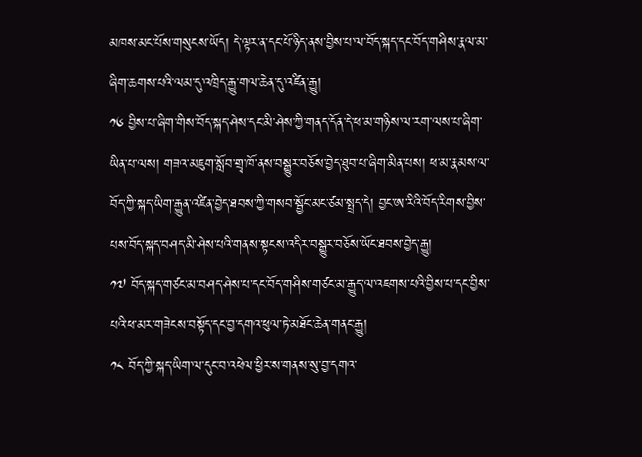མཁས་མང་པོས་གསུངས་ཡོད། དེ་ལྟར་ན་དང་པོ་ཉིད་ནས་བྱིས་པ་ལ་བོད་སྐད་དང་བོད་གཤིས་རྣལ་མ་ཞིག་ཆགས་པའི་ལམ་དུ་འཁྲིད་རྒྱུ་གལ་ཆེན་དུ་འཛིན་རྒྱུ།
༡༦ བྱིས་པ་ཞིག་གིས་བོད་སྐད་ཤེས་དང་མི་ཤེས་ཀྱི་གནད་དོན་དེ་ཕ་མ་གཉིས་ལ་རག་ལས་པ་ཞིག་ཡིན་པ་ལས། གཟའ་མཇུག་སློབ་གྲྭ་ཁོ་ནས་བསྒྱུར་བཅོས་བྱེད་ཐུབ་པ་ཞིག་མིན་པས། ཕ་མ་རྣམས་ལ་བོད་ཀྱི་སྐད་ཡིག་རྒྱུན་འཛིན་བྱེད་ཐབས་ཀྱི་གསབ་སྦྱོང་མང་ཙམ་སྤྲད་དེ། བྱང་ཨ་རིའི་བོད་རིགས་བྱིས་པས་བོད་སྐད་བཤད་མི་ཤེས་པའི་གནས་སྟངས་འདིར་བསྒྱུར་བཅོས་ཡོང་ཐབས་བྱེད་རྒྱུ།
༡༧ བོད་སྐད་གཙང་མ་བཤད་ཤེས་པ་དང་བོད་གཤིས་གཙང་མ་རྒྱུད་ལ་འཇགས་པའི་བྱིས་པ་དང་བྱིས་པའི་ཕ་མར་གཟེངས་བསྟོད་དང་བྱ་དགའ་ཕུལ་ཏེ་མཐོང་ཆེན་གནང་རྒྱུ།
༡༨ བོད་ཀྱི་སྐད་ཡིག་ལ་དུང་བ་འཕེལ་ཕྱིར་ས་གནས་སུ་བྱ་དགའ་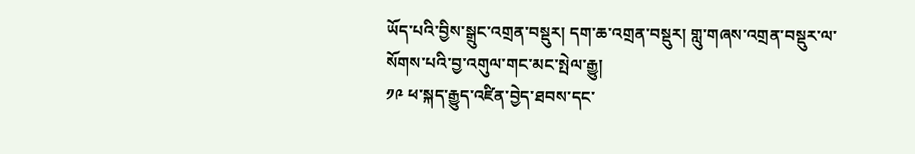ཡོད་པའི་བྱིས་སྒྲུང་འགྲན་བསྡུར། དག་ཆ་འགྲན་བསྡུར། གླུ་གཞས་འགྲན་བསྡུར་ལ་སོགས་པའི་བྱ་འགུལ་གང་མང་སྤེལ་རྒྱུ།
༡༩ ཕ་སྐད་རྒྱུད་འཛིན་བྱེད་ཐབས་དང་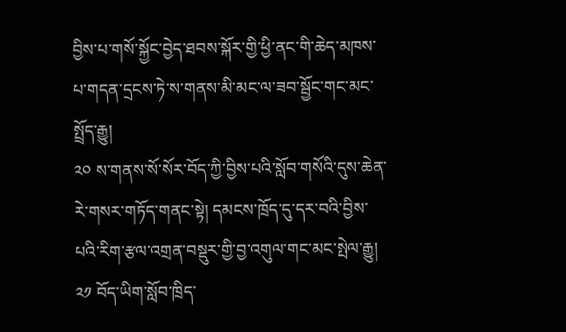བྱིས་པ་གསོ་སྐྱོང་བྱེད་ཐབས་སྐོར་གྱི་ཕྱི་ནང་གི་ཆེད་མཁས་པ་གདན་དྲངས་ཏེ་ས་གནས་མི་མང་ལ་ཟབ་སྦྱོང་གང་མང་སྤྲོད་རྒྱུ།
༢༠ ས་གནས་སོ་སོར་བོད་ཀྱི་བྱིས་པའི་སློབ་གསོའི་དུས་ཆེན་རེ་གསར་གཏོད་གནང་སྟེ། དམངས་ཁྲོད་དུ་དར་བའི་བྱིས་པའི་རིག་རྩལ་འགྲན་བསྡུར་གྱི་བྱ་འགུལ་གང་མང་སྤེལ་རྒྱུ།
༢༡ བོད་ཡིག་སློབ་ཁྲིད་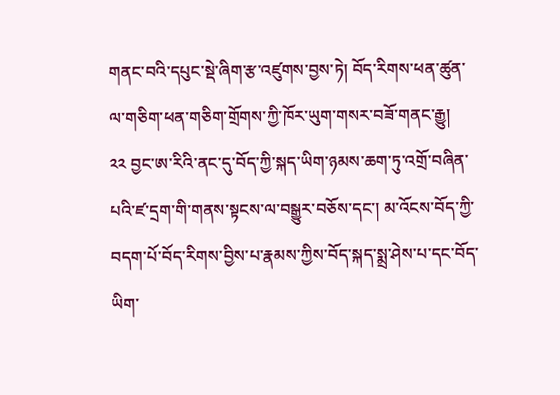གནང་བའི་དཔུང་སྡེ་ཞིག་རྩ་འཛུགས་བྱས་ཏེ། བོད་རིགས་ཕན་ཚུན་ལ་གཅིག་ཕན་གཅིག་གྲོགས་ཀྱི་ཁོར་ཡུག་གསར་བཟོ་གནང་རྒྱུ།
༢༢ བྱང་ཨ་རིའི་ནང་དུ་བོད་ཀྱི་སྐད་ཡིག་ཉམས་ཆག་ཏུ་འགྲོ་བཞིན་པའི་ཛ་དྲག་གི་གནས་སྟངས་ལ་བསྒྱུར་བཅོས་དང་། མ་འོངས་བོད་ཀྱི་བདག་པོ་བོད་རིགས་བྱིས་པ་རྣམས་ཀྱིས་བོད་སྐད་སྨྲ་ཤེས་པ་དང་བོད་ཡིག་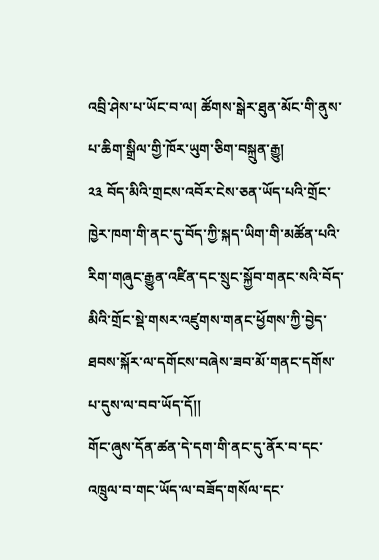འབྲི་ཤེས་པ་ཡོང་བ་ལ། ཚོགས་སྒེར་ཐུན་མོང་གི་ནུས་པ་ཆིག་སྒྲིལ་གྱི་ཁོར་ཡུག་ཅིག་བསྐྲུན་རྒྱུ།
༢༣ བོད་མིའི་གྲངས་འབོར་ངེས་ཅན་ཡོད་པའི་གྲོང་ཁྱེར་ཁག་གི་ནང་དུ་བོད་ཀྱི་སྐད་ཡིག་གི་མཚོན་པའི་རིག་གཞུང་རྒྱུན་འཛིན་དང་སྲུང་སྐྱོབ་གནང་སའི་བོད་མིའི་གྲོང་སྡེ་གསར་འཛུགས་གནང་ཕྱོགས་ཀྱི་བྱེད་ཐབས་སྐོར་ལ་དགོངས་བཞེས་ཟབ་མོ་གནང་དགོས་པ་དུས་ལ་བབ་ཡོད་དོ།།
གོང་ཞུས་དོན་ཚན་དེ་དག་གི་ནང་དུ་ནོར་བ་དང་འཁྲུལ་བ་གང་ཡོད་ལ་བཟོད་གསོལ་དང་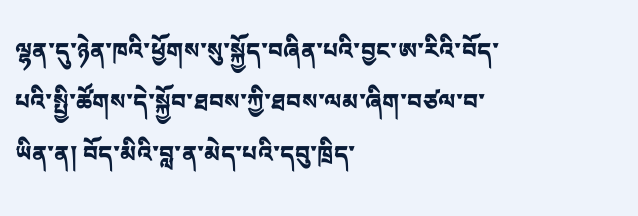ལྷན་དུ་ཉེན་ཁའི་ཕྱོགས་སུ་སྐྱོད་བཞིན་པའི་བྱང་ཨ་རིའི་བོད་པའི་སྤྱི་ཚོགས་དེ་སྐྱོབ་ཐབས་ཀྱི་ཐབས་ལམ་ཞིག་བཙལ་བ་ཡིན་ན། བོད་མིའི་བླ་ན་མེད་པའི་དབུ་ཁྲིད་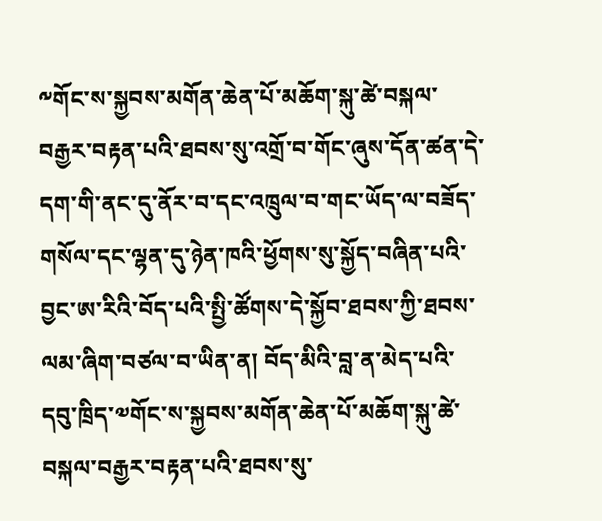༸གོང་ས་སྐྱབས་མགོན་ཆེན་པོ་མཆོག་སྐུ་ཚེ་བསྐལ་བརྒྱར་བརྟན་པའི་ཐབས་སུ་འགྲོ་བ་གོང་ཞུས་དོན་ཚན་དེ་དག་གི་ནང་དུ་ནོར་བ་དང་འཁྲུལ་བ་གང་ཡོད་ལ་བཟོད་གསོལ་དང་ལྷན་དུ་ཉེན་ཁའི་ཕྱོགས་སུ་སྐྱོད་བཞིན་པའི་བྱང་ཨ་རིའི་བོད་པའི་སྤྱི་ཚོགས་དེ་སྐྱོབ་ཐབས་ཀྱི་ཐབས་ལམ་ཞིག་བཙལ་བ་ཡིན་ན། བོད་མིའི་བླ་ན་མེད་པའི་དབུ་ཁྲིད་༧གོང་ས་སྐྱབས་མགོན་ཆེན་པོ་མཆོག་སྐུ་ཚེ་བསྐལ་བརྒྱར་བརྟན་པའི་ཐབས་སུ་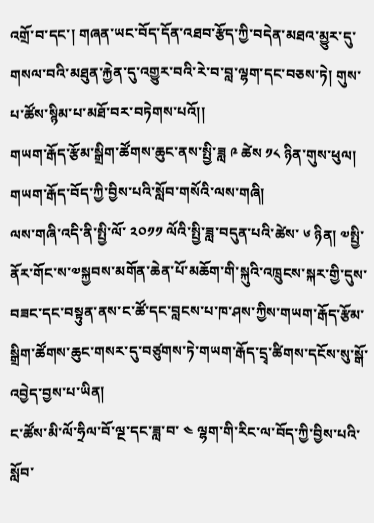འགྲོ་བ་དང་། གཞན་ཡང་བོད་དོན་འཐབ་རྩོད་ཀྱི་བདེན་མཐའ་མྱུར་དུ་གསལ་བའི་མཐུན་རྐྱེན་དུ་འགྱུར་བའི་རེ་བ་བླ་ལྷག་དང་བཅས་ཏེ། གུས་པ་ཚོས་སྙིམ་པ་མཐོ་བར་བཏེགས་པའོ།།
གཡག་རྒོད་རྩོམ་སྒྲིག་ཚོགས་ཆུང་ནས་སྤྱི་ཟླ ༩ ཚེས ༡༨ ཉིན་གུས་ཕུལ།
གཡག་རྒོད་བོད་ཀྱི་བྱིས་པའི་སློབ་གསོའི་ལས་གཞི།
ལས་གཞི་འདི་ནི་སྤྱི་ལོ་ ༢༠༡༡ ལོའི་སྤྱི་ཟླ་བདུན་པའི་ཚེས་ ༦ ཉིན། ༧སྤྱི་ནོར་གོང་ས་༧སྐྱབས་མགོན་ཆེན་པོ་མཆོག་གི་སྐུའི་འཁྲུངས་སྐར་གྱི་དུས་བཟང་དང་བསྟུན་ནས་ང་ཚོ་དང་བླངས་པ་ཁ་ཤས་ཀྱིས་གཡག་རྒོད་རྩོམ་སྒྲིག་ཚོགས་ཆུང་གསར་དུ་བཙུགས་ཏེ་གཡག་རྒོད་དྲྭ་ཚིགས་དངོས་སུ་སྒོ་འབྱེད་བྱས་པ་ཡིན།
ང་ཚོས་མི་ལོ་ཧྲིལ་བོ་ལྔ་དང་ཟླ་བ་ ༤ ལྷག་གི་རིང་ལ་བོད་ཀྱི་བྱིས་པའི་སློབ་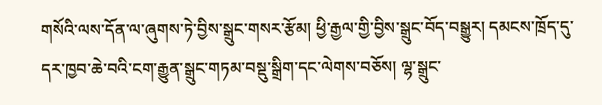གསོའི་ལས་དོན་ལ་ཞུགས་ཏེ་བྱིས་སྒྲུང་གསར་རྩོམ། ཕྱི་རྒྱལ་གྱི་བྱིས་སྒྲུང་བོད་བསྒྱུར། དམངས་ཁྲོད་དུ་དར་ཁྱབ་ཆེ་བའི་ངག་རྒྱུན་སྒྲུང་གཏམ་བསྡུ་སྒྲིག་དང་ལེགས་བཅོས། ལྷ་སྒྲུང་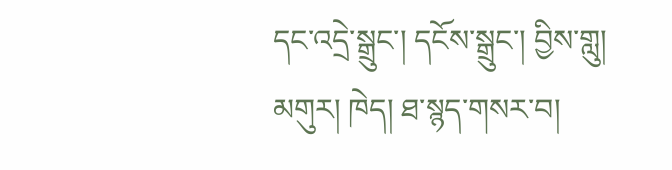དང་འདྲེ་སྒྲུང་། དངོས་སྒྲུང་། བྱིས་གླུ། མགུར། ཁེད། ཐ་སྙད་གསར་བ།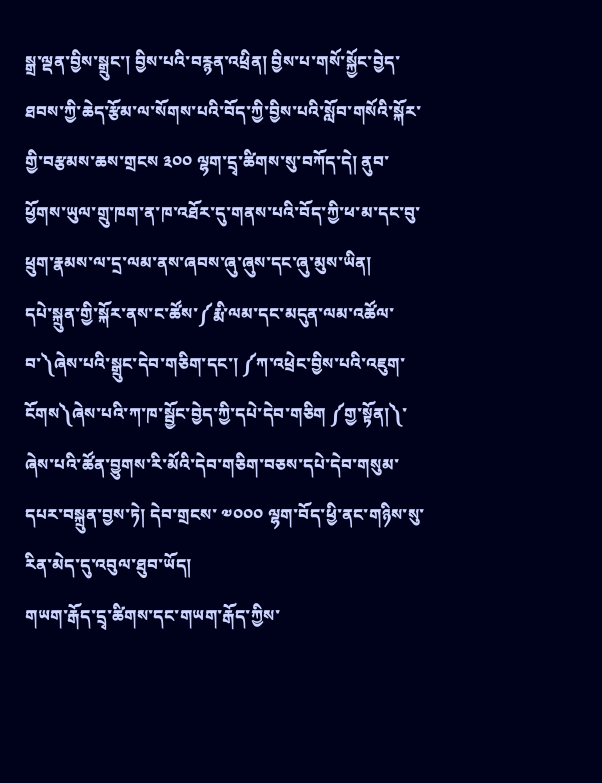སྒྲ་ལྡན་བྱིས་སྒྲུང་། བྱིས་པའི་བརྙན་འཕྲིན། བྱིས་པ་གསོ་སྐྱོང་བྱེད་ཐབས་ཀྱི་ཆེད་རྩོམ་ལ་སོགས་པའི་བོད་ཀྱི་བྱིས་པའི་སློབ་གསོའི་སྐོར་གྱི་བརྩམས་ཆས་གྲངས ༣༠༠ ལྷག་དྲྭ་ཚིགས་སུ་བཀོད་དེ། ནུབ་ཕྱོགས་ཡུལ་གྲུ་ཁག་ན་ཁ་འཐོར་དུ་གནས་པའི་བོད་ཀྱི་ཕ་མ་དང་བུ་ཕྲུག་རྣམས་ལ་དྲ་ལམ་ནས་ཞབས་ཞུ་ཞུས་དང་ཞུ་མུས་ཡིན།
དཔེ་སྐྲུན་གྱི་སྐོར་ནས་ང་ཚོས་༼རྨི་ལམ་དང་མདུན་ལམ་འཚོལ་བ་༽ཞེས་པའི་སྒྲུང་དེབ་གཅིག་དང་། ༼ཀ་འཕྲེང་བྱིས་པའི་འཇུག་ངོགས༽ཞེས་པའི་ཀ་ཁ་སྦྱོང་བྱེད་ཀྱི་དཔེ་དེབ་གཅིག ༼གྱ་སྟོན།༽་ཞེས་པའི་ཚོན་བྱུགས་རི་མོའི་དེབ་གཅིག་བཅས་དཔེ་དེབ་གསུམ་དཔར་བསྐྲུན་བྱས་ཏེ། དེབ་གྲངས་ ༧༠༠༠ ལྷག་བོད་ཕྱི་ནང་གཉིས་སུ་རིན་མེད་དུ་འབུལ་ཐུབ་ཡོད།
གཡག་རྒོད་དྲྭ་ཚིགས་དང་གཡག་རྒོད་ཀྱིས་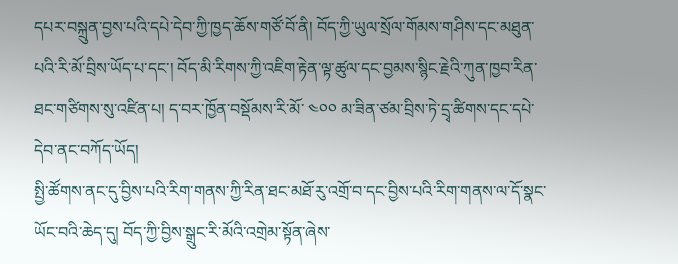དཔར་བསྐྲུན་བྱས་པའི་དཔེ་དེབ་ཀྱི་ཁྱད་ཆོས་གཙོ་བོ་ནི། བོད་ཀྱི་ཡུལ་སྲོལ་གོམས་གཤིས་དང་མཐུན་པའི་རི་མོ་བྲིས་ཡོད་པ་དང་། བོད་མི་རིགས་ཀྱི་འཇིག་རྟེན་ལྟ་ཚུལ་དང་བྱམས་སྙིང་རྗེའི་ཀུན་ཁྱབ་རིན་ཐང་གཙིགས་སུ་འཛིན་པ། ད་བར་ཁྱོན་བསྡོམས་རི་མོ་ ༤༠༠ མ་ཟིན་ཙམ་བྲིས་ཏེ་དྲྭ་ཚིགས་དང་དཔེ་དེབ་ནང་བཀོད་ཡོད།
སྤྱི་ཚོགས་ནང་དུ་བྱིས་པའི་རིག་གནས་ཀྱི་རིན་ཐང་མཐོ་རུ་འགྲོ་བ་དང་བྱིས་པའི་རིག་གནས་ལ་དོ་སྣང་ཡོང་བའི་ཆེད་དུ། བོད་ཀྱི་བྱིས་སྒྲུང་རི་མོའི་འགྲེམ་སྟོན་ཞེས་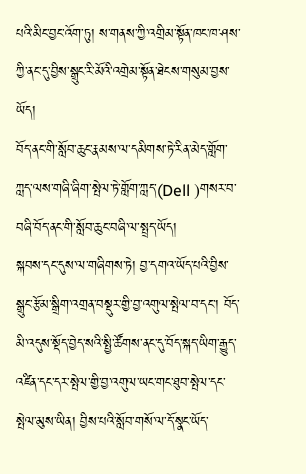པའི་མིང་བྱང་འོག་ཏུ། ས་གནས་ཀྱི་འགྲིམ་སྟོན་ཁང་ཁ་ཤས་ཀྱི་ནང་དུ་བྱིས་སྒྲུང་རི་མོའི་འགྲེམ་སྟོན་ཐེངས་གསུམ་བྱས་ཡོད།
བོད་ནང་གི་སློབ་ཆུང་རྣམས་ལ་དམིགས་ཏེ་རིན་མེད་གློག་ཀླད་ལས་གཞི་ཞིག་སྤེལ་ཏེ་གློག་ཀླད་(Dell )གསར་བ་བཞི་བོད་ནང་གི་སློབ་ཆུང་བཞི་ལ་སྤྲད་ཡོད།
སྐབས་དང་དུས་ལ་གཞིགས་ཏེ། བྱ་དགའ་ཡོད་པའི་བྱིས་སྒྲུང་རྩོམ་སྒྲིག་འགྲན་བསྡུར་གྱི་བྱ་འགུལ་སྤེལ་བ་དང་། བོད་མི་འདུས་སྡོད་བྱེད་སའི་སྤྱི་ཚོགས་ནང་དུ་བོད་སྐད་ཡིག་རྒྱུད་འཛིན་དང་དར་སྤེལ་གྱི་བྱ་འགུལ་ཡང་གང་ཐུབ་སྤེལ་དང་སྤེལ་མུས་ཡིན། བྱིས་པའི་སློབ་གསོ་ལ་དོ་སྣང་ཡོད་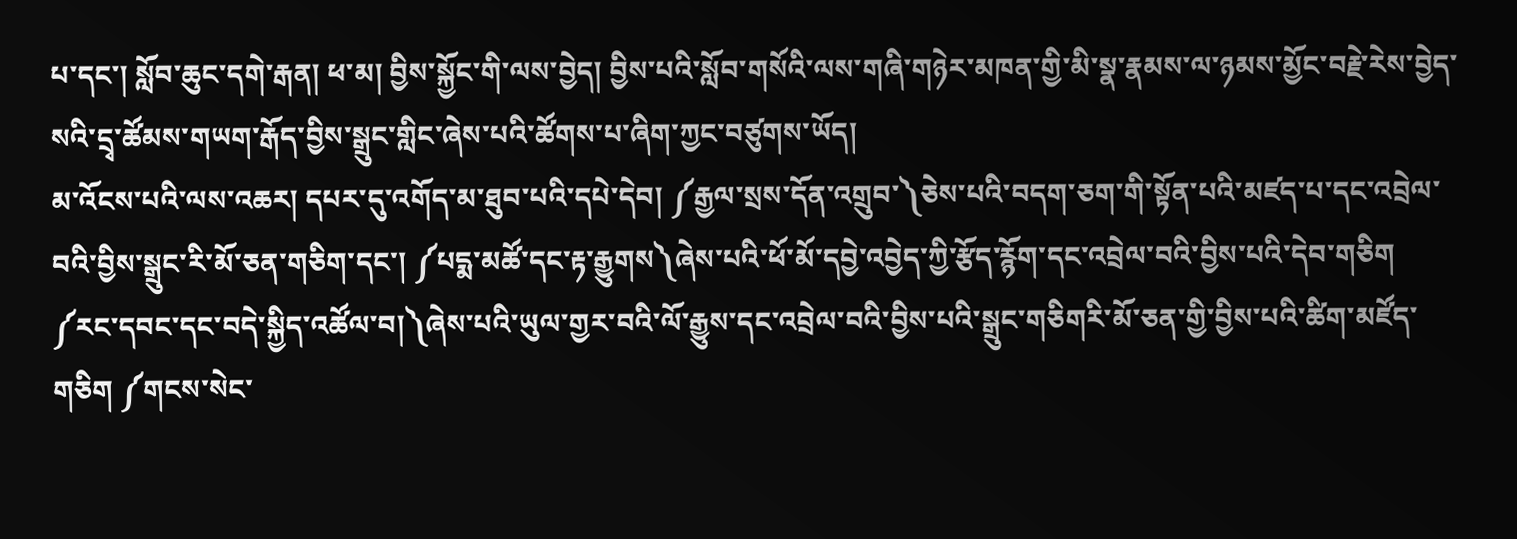པ་དང་། སློབ་ཆུང་དགེ་རྒན། ཕ་མ། བྱིས་སྐྱོང་གི་ལས་བྱེད། བྱིས་པའི་སློབ་གསོའི་ལས་གཞི་གཉེར་མཁན་གྱི་མི་སྣ་རྣམས་ལ་ཉམས་མྱོང་བརྗེ་རེས་བྱེད་སའི་དྲྭ་ཚོམས་གཡག་རྒོད་བྱིས་སྒྲུང་གླིང་ཞེས་པའི་ཚོགས་པ་ཞིག་ཀྱང་བཙུགས་ཡོད།
མ་འོངས་པའི་ལས་འཆར། དཔར་དུ་འགོད་མ་ཐུབ་པའི་དཔེ་དེབ། ༼རྒྱལ་སྲས་དོན་འགྲུབ་༽ཅེས་པའི་བདག་ཅག་གི་སྟོན་པའི་མཛད་པ་དང་འབྲེལ་བའི་བྱིས་སྒྲུང་རི་མོ་ཅན་གཅིག་དང་། ༼པདྨ་མཚོ་དང་རྟ་རྒྱུགས༽ཞེས་པའི་ཕོ་མོ་དབྱེ་འབྱེད་ཀྱི་རྩོད་རྙོག་དང་འབྲེལ་བའི་བྱིས་པའི་དེབ་གཅིག ༼རང་དབང་དང་བདེ་སྐྱིད་འཚོལ་བ།༽ཞེས་པའི་ཡུལ་གྱར་བའི་ལོ་རྒྱུས་དང་འབྲེལ་བའི་བྱིས་པའི་སྒྲུང་གཅིགརི་མོ་ཅན་གྱི་བྱིས་པའི་ཚིག་མཛོད་གཅིག ༼གངས་སེང་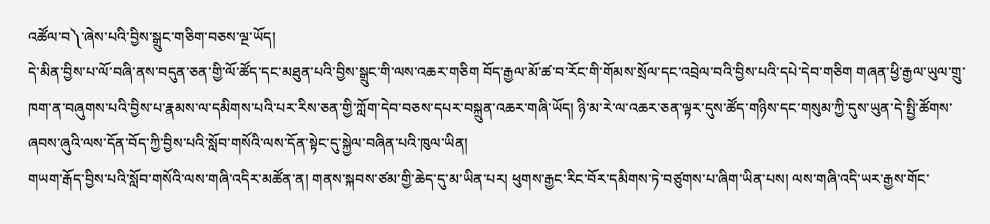འཚོལ་བ༽་ཞེས་པའི་བྱིས་སྒྲུང་གཅིག་བཅས་ལྔ་ཡོད།
དེ་མིན་བྱིས་པ་ལོ་བཞི་ནས་བདུན་ཅན་གྱི་ལོ་ཚོད་དང་མཐུན་པའི་བྱིས་སྒྲུང་གི་ལས་འཆར་གཅིག བོད་རྒྱལ་མོ་ཚ་བ་རོང་གི་གོམས་སྲོལ་དང་འབྲེལ་བའི་བྱིས་པའི་དཔེ་དེབ་གཅིག གཞན་ཕྱི་རྒྱལ་ཡུལ་གྲུ་ཁག་ན་བཞུགས་པའི་བྱིས་པ་རྣམས་ལ་དམིགས་པའི་པར་རིས་ཅན་གྱི་ཀློག་དེབ་བཅས་དཔར་བསྐྲུན་འཆར་གཞི་ཡོད། ཉི་མ་རེ་ལ་འཆར་ཅན་ལྟར་དུས་ཚོད་གཉིས་དང་གསུམ་ཀྱི་དུས་ཡུན་དེ་སྤྱི་ཚོགས་ཞབས་ཞུའི་ལས་དོན་བོད་ཀྱི་བྱིས་པའི་སློབ་གསོའི་ལས་དོན་སྟེང་དུ་སྐྱེལ་བཞིན་པའི་ཁུལ་ཡིན།
གཡག་རྒོད་བྱིས་པའི་སློབ་གསོའི་ལས་གཞི་འདིར་མཚོན་ན། གནས་སྐབས་ཙམ་གྱི་ཆེད་དུ་མ་ཡིན་པར། ཕུགས་རྒྱང་རིང་བོར་དམིགས་ཏེ་བཙུགས་པ་ཞིག་ཡིན་པས། ལས་གཞི་འདི་ཡར་རྒྱས་གོང་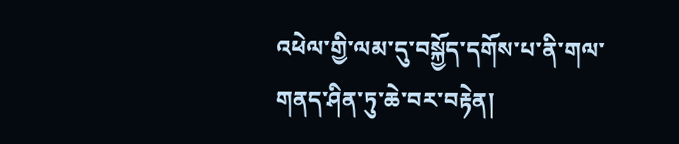འཕེལ་གྱི་ལམ་དུ་བསྐྱོད་དགོས་པ་ནི་གལ་གནད་ཤིན་ཏུ་ཆེ་བར་བརྟེན།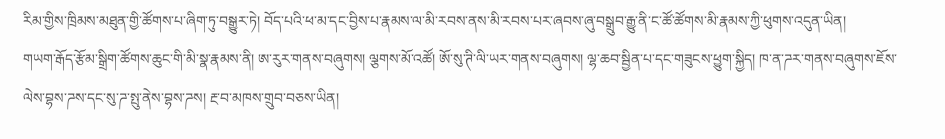རིམ་གྱིས་ཁྲིམས་མཐུན་གྱི་ཚོགས་པ་ཞིག་ཏུ་བསྒྱུར་ཏེ། བོད་པའི་ཕ་མ་དང་བྱིས་པ་རྣམས་ལ་མི་རབས་ནས་མི་རབས་པར་ཞབས་ཞུ་བསྒྲུབ་རྒྱུ་ནི་ང་ཚོ་ཚོགས་མི་རྣམས་ཀྱི་ཕུགས་འདུན་ཡིན།
གཡག་རྒོད་རྩོམ་སྒྲིག་ཚོགས་ཆུང་གི་མི་སྣ་རྣམས་ནི། ཨ་རུར་གནས་བཞུགས། ལྕགས་མོ་འཚོ། ཨོ་སུ་ཊི་ལི་ཡར་གནས་བཞུགས། ལྷ་ཆབ་སྦྱིན་པ་དང་གཟུངས་ཕྱུག་སྐྱིད། ཁ་ན་ཌར་གནས་བཞུགས་ཇོས་ལེས་བྷས་ཌས་དང་སུ་ཌ་སྤུ་ནེས་བྷས་ཌས། རྔ་བ་མཁས་གྲུབ་བཅས་ཡིན།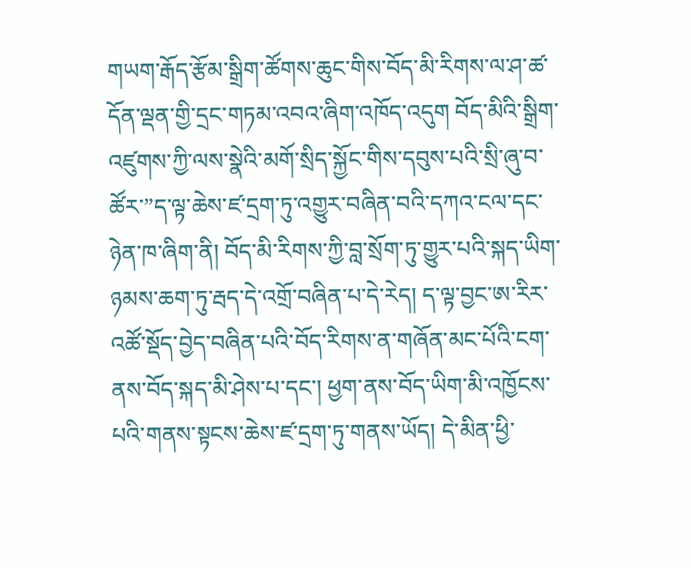གཡག་རྒོད་རྩོམ་སྒྲིག་ཚོགས་ཆུང་གིས་བོད་མི་རིགས་ལ་ཤ་ཚ་དོན་ལྡན་གྱི་དྲང་གཏམ་འབའ་ཞིག་འཁོད་འདུག བོད་མིའི་སྒྲིག་འཛུགས་ཀྱི་ལས་སྣེའི་མགོ་སྲིད་སྐྱོང་གིས་དབུས་པའི་སྲི་ཞུ་བ་ཚོར་”ད་ལྟ་ཆེས་ཛ་དྲག་ཏུ་འགྱུར་བཞིན་བའི་དཀའ་ངལ་དང་ཉེན་ཁ་ཞིག་ནི། བོད་མི་རིགས་ཀྱི་བླ་སྲོག་ཏུ་གྱུར་པའི་སྐད་ཡིག་ཉམས་ཆག་ཏུ་རྦད་དེ་འགྲོ་བཞིན་པ་དེ་རེད། ད་ལྟ་བྱང་ཨ་རིར་འཚོ་སྡོད་བྱེད་བཞིན་པའི་བོད་རིགས་ན་གཞོན་མང་པོའི་ངག་ནས་བོད་སྐད་མི་ཤེས་པ་དང་། ཕྱག་ནས་བོད་ཡིག་མི་འཁྱོངས་པའི་གནས་སྟངས་ཆེས་ཛ་དྲག་ཏུ་གནས་ཡོད། དེ་མིན་ཕྱི་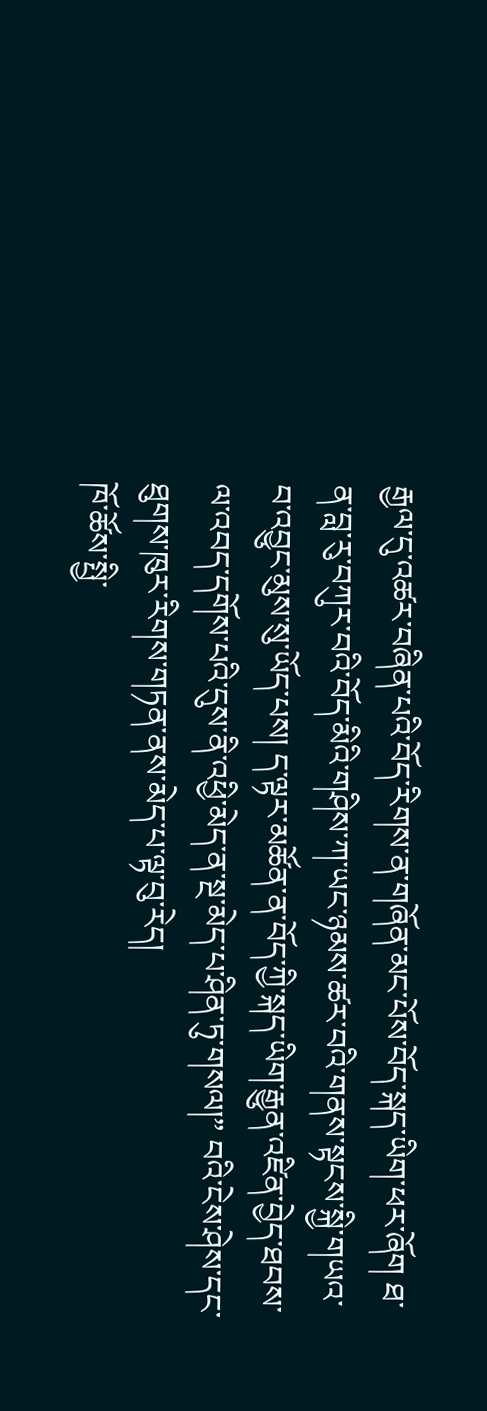རྒྱལ་དུ་འཚར་བཞིན་པའི་བོད་རིགས་ན་གཞོན་མང་པོས་བོད་སྐད་ཡིག་ཕར་ཞོག ཐ་ན་བླ་རུ་བཀུར་བའི་བོད་མིའི་གཤིས་ཀ་ཡང་ཉམས་ཚར་བའི་གནས་སྟངས་སྐྱི་གཡའ་བ་འབྱུང་མུས་སུ་ཡོད་པས། ད་ལྟར་མཚོན་ན་བོད་ཀྱི་སྐད་ཡིག་རྒྱུན་འཛིན་བྱེད་ཐབས་ལ་འབད་དགོས་པའི་དུས་ནི་འཕྱི་མེད་ན་སྔ་མེད་པ་ཤིན་ཏུ་གསལ།” བའི་ངེས་ཤེས་དང་ཐུགས་ཁུར་རིགས་གཏན་ནས་མེད་པ་ལྟ་བུ་རེད།
ཁོ་ཚོས་སྤྱི་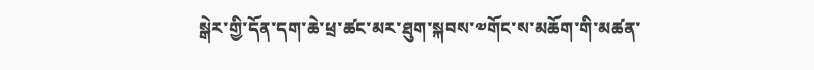སྒེར་གྱི་དོན་དག་ཆེ་ཕྲ་ཚང་མར་ཐུག་སྐབས་༧གོང་ས་མཆོག་གི་མཚན་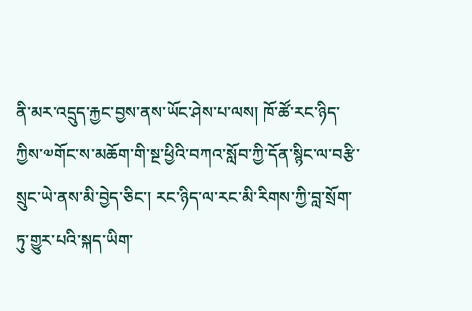ནི་མར་འདྲུད་རྐྱང་བྱས་ནས་ཡོང་ཤེས་པ་ལས། ཁོ་ཚོ་རང་ཉིད་ཀྱིས་༧གོང་ས་མཆོག་གི་སྔ་ཕྱིའི་བཀའ་སློབ་ཀྱི་དོན་སྙིང་ལ་བརྩི་སྲུང་ཡེ་ནས་མི་བྱེད་ཅིང་། རང་ཉིད་ལ་རང་མི་རིགས་ཀྱི་བླ་སྲོག་ཏུ་གྱུར་པའི་སྐད་ཡིག་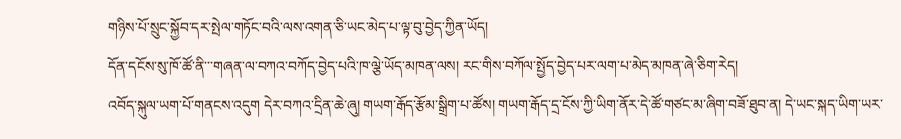གཉིས་པོ་སྲུང་སྐྱོབ་དར་སྤེལ་གཏོང་བའི་ལས་འགན་ཅི་ཡང་མེད་པ་ལྟ་བུ་བྱེད་ཀྱིན་ཡོད།
དོན་དངོས་སུ་ཁོ་ཚོ་ནི་་་གཞན་ལ་བཀའ་བཀོད་བྱེད་པའི་ཁ་ལྕེ་ཡོད་མཁན་ལས། རང་གིས་བཀོལ་སྤྱོད་བྱེད་པར་ལག་པ་མེད་མཁན་ཞེ་ཅིག་རེད།
འབོད་སྐུལ་ཡག་པོ་གནངས་འདུག དེར་བཀའ་དྲིན་ཆེ་ཞུ། གཡག་རྒོད་རྩོམ་སྒྲིག་པ་ཚོས། གཡག་རྒོད་དྲ་ངོས་ཀྱི་ཡིག་ནོར་དེ་ཚོ་གཙང་མ་ཞིག་བཟོ་ཐུབ་ན། དེ་ཡང་སྐད་ཡིག་ཡར་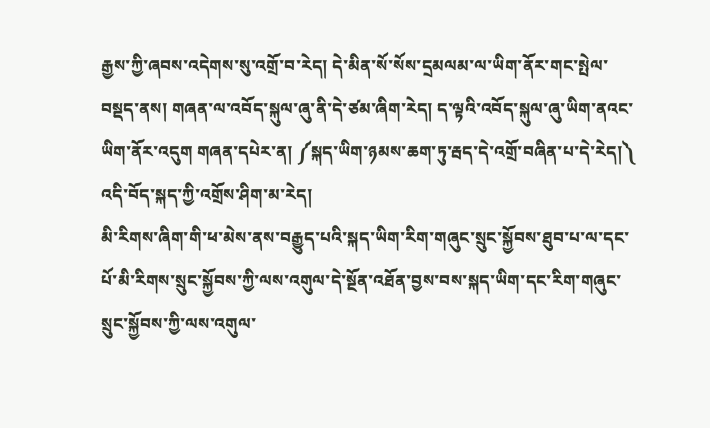རྒྱས་ཀྱི་ཞབས་འདེགས་སུ་འགྲོ་བ་རེད། དེ་མིན་སོ་སོས་དྲམལམ་ལ་ཡིག་ནོར་གང་སྤེལ་བསྡད་ནས། གཞན་ལ་འབོད་སྐུལ་ཞུ་ནི་དེ་ཙམ་ཞིག་རེད། ད་ལྟའི་འབོད་སྐུལ་ཞུ་ཡིག་ནའང་ཡིག་ནོར་འདུག གཞན་དཔེར་ན། ༼སྐད་ཡིག་ཉམས་ཆག་ཏུ་རྦད་དེ་འགྲོ་བཞིན་པ་དེ་རེད།༽ འདི་བོད་སྐད་ཀྱི་འགྲོས་ཤིག་མ་རེད།
མི་རིགས་ཞིག་གི་ཕ་མེས་ནས་བརྒྱུད་པའི་སྐད་ཡིག་རིག་གཞུང་སྲུང་སྐྱོབས་ཐུབ་པ་ལ་དང་པོ་མི་རིགས་སྲུང་སྐྱོབས་ཀྱི་ལས་འགུལ་དེ་སྔོན་འཐོན་བྱས་བས་སྐད་ཡིག་དང་རིག་གཞུང་སྲུང་སྐྱོབས་ཀྱི་ལས་འགུལ་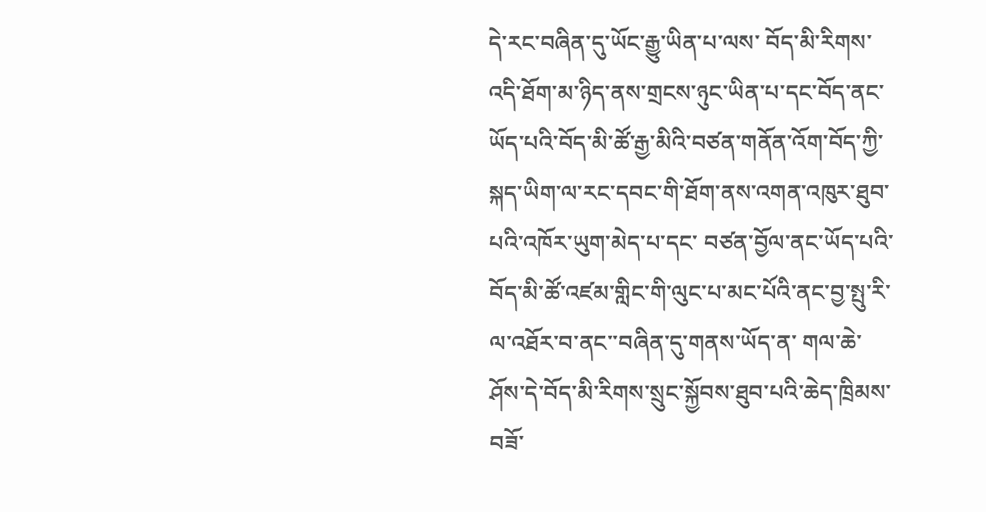དེ་རང་བཞིན་དུ་ཡོང་རྒྱུ་ཡིན་པ་ལས་ བོད་མི་རིགས་འདི་ཐོག་མ་ཉིད་ནས་གྲངས་ཉུང་ཡིན་པ་དང་བོད་ནང་ཡོད་པའི་བོད་མི་ཚོ་རྒྱ་མིའི་བཙན་གནོན་འོག་བོད་ཀྱི་སྐད་ཡིག་ལ་རང་དབང་གི་ཐོག་ནས་འགན་འཁུར་ཐུབ་པའི་འཁོར་ཡུག་མེད་པ་དང་ བཙན་བྱོལ་ནང་ཡོད་པའི་བོད་མི་ཚོ་འཛམ་གླིང་གི་ལུང་པ་མང་པོའི་ནང་བྱ་སྤུ་རི་ལ་འཐོར་བ་ནང་་བཞིན་དུ་གནས་ཡོད་ན་ གལ་ཆེ་ཤོས་དེ་བོད་མི་རིགས་སྲུང་སྐྱོབས་ཐུབ་པའི་ཆེད་ཁྲིམས་བཟོ་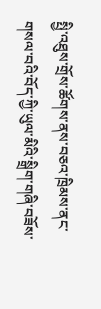སྤྱི་འཐུས་གྲོས་ཚོགས་ནས་བཅའ་ཁྲིམས་ནང་གསལ་བའི་བོད་ཀྱི་ཡུལ་མིའི་སྒྲིག་གཞི་བཟོས་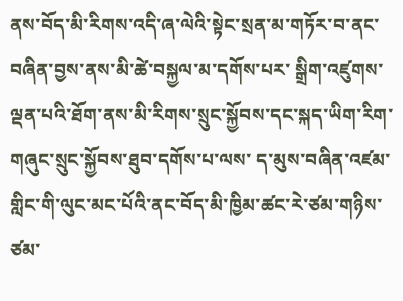ནས་བོད་མི་རིགས་འདི་ཞ་ལེའི་སྟེང་སྲན་མ་གཏོར་བ་ནང་བཞིན་བྱས་ནས་མི་ཚེ་བསྐྱལ་མ་དགོས་པར་ སྒྲིག་འཛུགས་ལྡན་པའི་ཐོག་ནས་མི་རིགས་སྲུང་སྐྱོབས་དང་སྐད་ཡིག་རིག་གཞུང་སྲུང་སྐྱོབས་ཐུབ་དགོས་པ་ལས་ ད་མུས་བཞིན་འཛམ་གླིང་གི་ལུང་མང་པོའི་ནང་བོད་མི་ཁྱིམ་ཚང་རེ་ཙམ་གཉིས་ཙམ་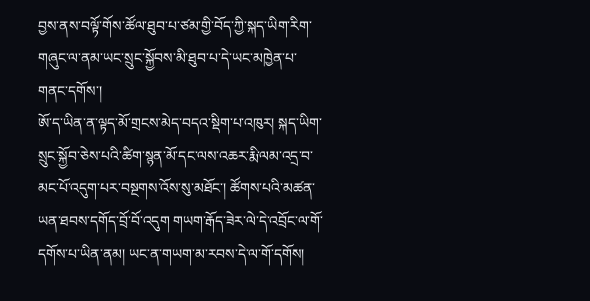བྱས་ནས་བལྟོ་གོས་ཚོལ་ཐུབ་པ་ཙམ་གྱི་བོད་ཀྱི་སྐད་ཡིག་རིག་གཞུང་ལ་ནམ་ཡང་སྲུང་སྐྱོབས་མི་ཐུབ་པ་དེ་ཡང་མཁྱེན་པ་གནང་དགོས་།
ཨོ་ད་ཡིན་ན་ལྟད་མོ་གྲངས་མེད་བདའ་སྡིག་པ་འཁུར། སྐད་ཡིག་སྲུང་སྐྱོབ་ཅེས་པའི་ཚིག་སྙན་མོ་དང་ལས་འཆར་རྨི་ལམ་འདྲ་བ་མང་པོ་འདུག་པར་བསྔགས་འོས་སུ་མཐོང་། ཚོགས་པའི་མཚན་ཡན་ཐབས་དགོད་བྲོ་བོ་འདུག གཡག་རྒོད་ཟེར་ལེ་དེ་འབྲོང་ལ་གོ་དགོས་པ་ཡིན་ནམ། ཡང་ན་གཡག་མ་རབས་དེ་ལ་གོ་དགོས།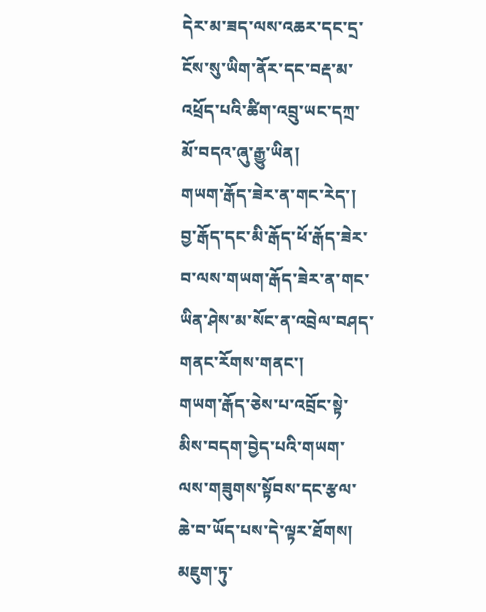དེར་མ་ཟད་ལས་འཆར་དང་དྲ་ངོས་སུ་ཡིག་ནོར་དང་བརྡ་མ་འཕྲོད་པའི་ཚིག་འབྲུ་ཡང་དཀྲ་མོ་བདའ་ཞུ་རྒྱུ་ཡིན།
གཡག་རྒོད་ཟེར་ན་གང་རེད་།
བྱ་རྒོད་དང་མི་རྒོད་ཕོ་རྒོད་ཟེར་བ་ལས་གཡག་རྒོད་ཟེར་ན་གང་
ཡིན་ཤེས་མ་སོང་ན་འབྲེལ་བཤད་གནང་རོགས་གནང་།
གཡག་རྒོད་ཅེས་པ་འབྲོང་སྟེ་མིས་བདག་བྱེད་པའི་གཡག་ལས་གཟུགས་སྟོབས་དང་རྩལ་ཆེ་བ་ཡོད་པས་དེ་ལྟར་ཐོགས། མཇུག་ཏུ་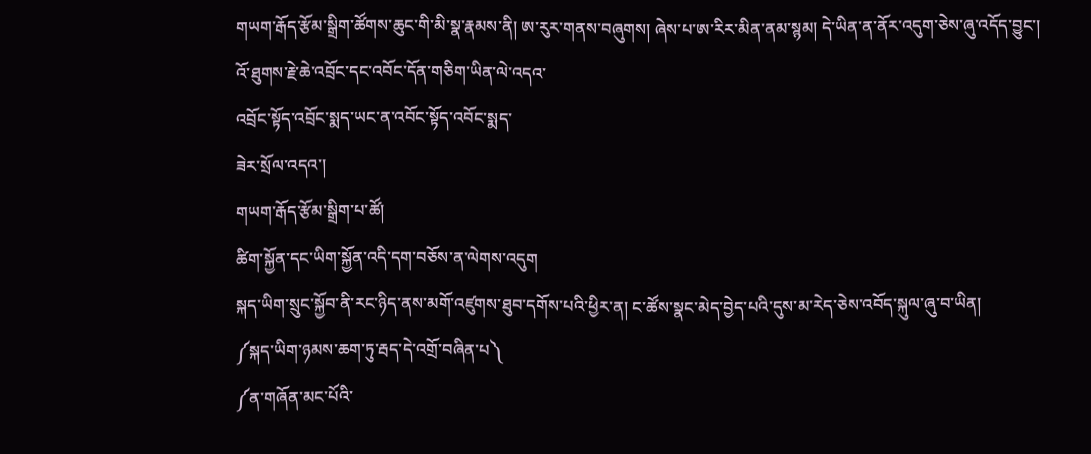གཡག་རྒོད་རྩོམ་སྒྲིག་ཚོགས་ཆུང་གི་མི་སྣ་རྣམས་ནི། ཨ་རུར་གནས་བཞུགས། ཞེས་པ་ཨ་རིར་མིན་ནམ་སྙམ། དེ་ཡིན་ན་ནོར་འདུག་ཅེས་ཞུ་འདོད་བྱུང་།
འོ་ཐུགས་རྗེ་ཆེ་འབྲོང་དང་འབོང་དོན་གཅིག་ཡིན་ལེ་འདའ་
འབྲོང་སྟོད་འབྲོང་སྨད་ཡང་ན་འབོང་སྟོད་འབོང་སྨད་
ཟེར་སྲོལ་འདའ་།
གཡག་རྒོད་རྩོམ་སྒྲིག་པ་ཚོ།
ཚིག་སྐྱོན་དང་ཡིག་སྐྱོན་འདི་དག་བཅོས་ན་ལེགས་འདུག
སྐད་ཡིག་སྲུང་སྐྱོབ་ནི་རང་ཉིད་ནས་མགོ་འཛུགས་ཐུབ་དགོས་པའི་ཕྱིར་ན། ང་ཚོས་སྣང་མེད་བྱེད་པའི་དུས་མ་རེད་ཅེས་འབོད་སྐུལ་ཞུ་བ་ཡིན།
༼སྐད་ཡིག་ཉམས་ཆག་ཏུ་རྦད་དེ་འགྲོ་བཞིན་པ༽
༼ན་གཞོན་མང་པོའི་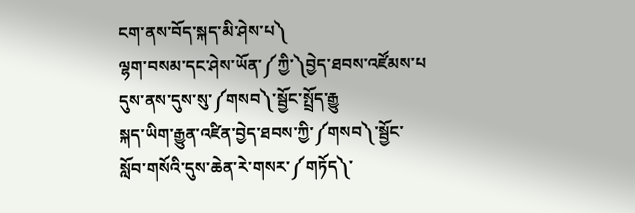ངག་ནས་བོད་སྐད་མི་ཤེས་པ༽
ལྷག་བསམ་དང་ཤེས་ཡོན་༼ཀྱི་༽བྱེད་ཐབས་འཛོམས་པ
དུས་ནས་དུས་སུ་༼གསབ༽་སྦྱོང་སྤྲོད་རྒྱུ
སྐད་ཡིག་རྒྱུན་འཛིན་བྱེད་ཐབས་ཀྱི་༼གསབ༽་སྦྱོང་
སློབ་གསོའི་དུས་ཆེན་རེ་གསར་༼གཏོད༽་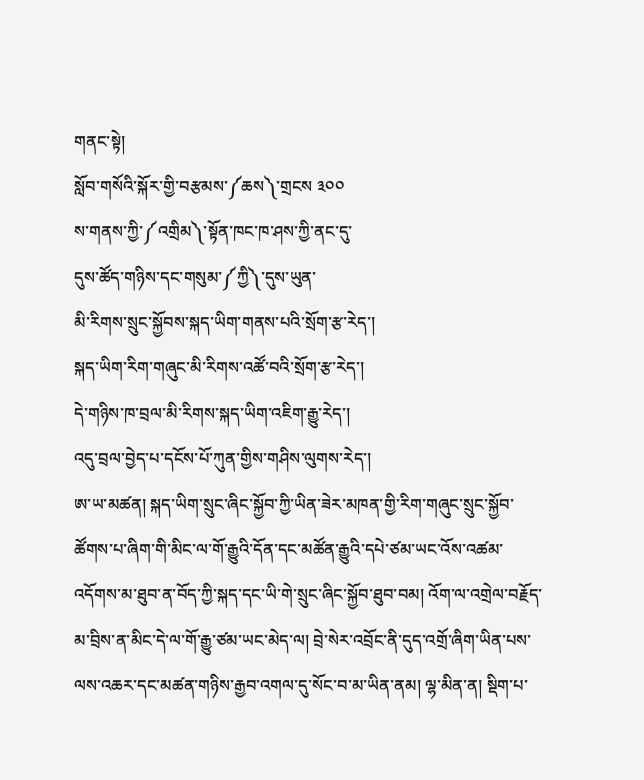གནང་སྟེ།
སློབ་གསོའི་སྐོར་གྱི་བརྩམས་༼ཆས༽་གྲངས ༣༠༠
ས་གནས་ཀྱི་༼འགྲིམ༽་སྟོན་ཁང་ཁ་ཤས་ཀྱི་ནང་དུ་
དུས་ཚོད་གཉིས་དང་གསུམ་༼ཀྱི༽་དུས་ཡུན་
མི་རིགས་སྲུང་སྐྱོབས་སྐད་ཡིག་གནས་པའི་སྲོག་རྩ་རེད་།
སྐད་ཡིག་རིག་གཞུང་མི་རིགས་འཚོ་བའི་སྲོག་རྩ་རེད་།
དེ་གཉིས་ཁ་བྲལ་མི་རིགས་སྐད་ཡིག་འཇིག་རྒྱུ་རེད་།
འདུ་བྲལ་བྱེད་པ་དངོས་པོ་ཀུན་གྱིས་གཤིས་ལུགས་རེད་།
ཨ་ཡ་མཚན། སྐད་ཡིག་སྲུང་ཞིང་སྐྱོབ་ཀྱི་ཡིན་ཟེར་མཁན་གྱི་རིག་གཞུང་སྲུང་སྐྱོབ་ཚོགས་པ་ཞིག་གི་མིང་ལ་གོ་རྒྱུའི་དོན་དང་མཚོན་རྒྱུའི་དཔེ་ཙམ་ཡང་འོས་འཚམ་འདོགས་མ་ཐུབ་ན་བོད་ཀྱི་སྐད་དང་ཡི་གེ་སྲུང་ཞིང་སྐྱོབ་ཐུབ་བམ། འོག་ལ་འགྲེལ་བརྗོད་མ་བྲིས་ན་མིང་དེ་ལ་གོ་རྒྱུ་ཙམ་ཡང་མེད་ལ། བྲེ་སེར་འབྲོང་ནི་དུད་འགྲོ་ཞིག་ཡིན་པས་ལས་འཆར་དང་མཚན་གཉིས་རྒྱབ་འགལ་དུ་སོང་བ་མ་ཡིན་ནམ། ལྷ་མིན་ན། སྡིག་པ་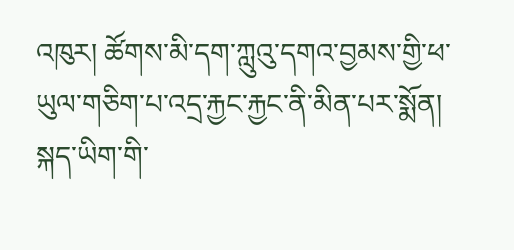འཁུར། ཚོགས་མི་དག་ཀླུའུ་དགའ་བྱམས་གྱི་ཕ་ཡུལ་གཅིག་པ་འདྲ་རྐྱང་རྐྱང་ནི་མིན་པར་སྨོན།
སྐད་ཡིག་གི་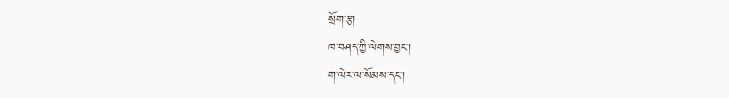སྲོག་རྩ།
ཁ་བཤད་ཀྱི་ལེགས་བྱང་།
ག་ལེར་ལ་སོམས་དང་།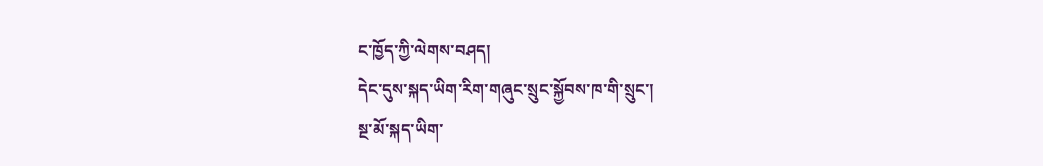ང་ཁྱོད་ཀྱི་ལེགས་བཤད།
དེང་དུས་སྐད་ཡིག་རིག་གཞུང་སྲུང་སྐྱོབས་ཁ་གི་སྲུང་།
སྔ་མོ་སྐད་ཡིག་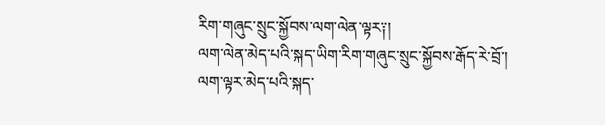རིག་གཞུང་སྲུང་སྐྱོབས་ལག་ལེན་ལྟར༑།
ལག་ལེན་མེད་པའི་སྐད་ཡིག་རིག་གཞུང་སྲུང་སྐྱོབས་རྒོད་རེ་བྲོ་།
ལག་ལྟར་མེད་པའི་སྐད་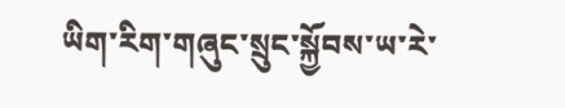ཡིག་རིག་གཞུང་སྲུང་སྐྱོབས་ཡ་རེ་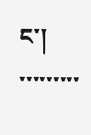ང་།
་་་་་་་་་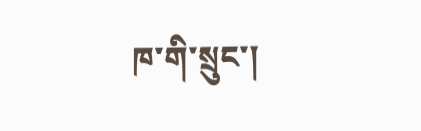ཁ་གི་སྲུང་།